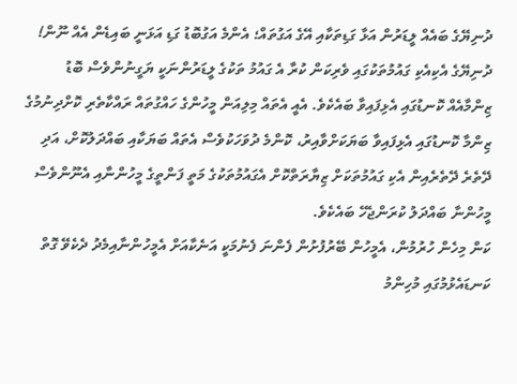ދުނިޔޭގެ ބައެއް ލީޑަރުން އަޅާ ގަޑިތަކާއި އޭގެ އަގުތައް؛ އެންމެ އަގުބޮޑު ގަޑި އަޅަނީ ބައިޑެން އެއް ނޫން!
ދުނިޔޭގެ އެކިއެކި ގައުމުތަކުގައި ވެރިކަން ކުރާ އެ ގައުމު ތަކުގެ ލީޑަރުންނަކީ ޔަގީނުންވެސް ބޮޑު ޒިންމާއެއް ކޮނޑުގައި އެޅިފައިވާ ބައެކެވެ. އެއީ އެތައް މިލިއަން މީހުންގެ ހައްގުތައް ރައްކާތެރި ކޮށްދިނުމުގެ ޒިންމާ ކޮނޑުގައި އެޅިފައިވާ ބަޔަކަށްވާއިރު، ކޮންމެ ދުވަހަކުވެސް އެތައް ބަޔަކާއި ބައްދަލުކޮށް، އަދި ދޭތެރެ ދޭތެރެއިން އެކި ގައުމުތަކަށް ޒިޔާރަތްކޮށް އެގައުމުތަކުގެ މަތީ ފަންތީގެ މީހުންނާއި އެނޫންވެސް މީހުންނާ ބައްދަލު ކުރަންޖެހޭ ބައެކެވެ.
ކަން މިހެން ހުރުމުން، އެމީހުން ބޭރުފުށުން ފެންނަ ފެނުމަކީ އަނެކާއަށް އެމީހުންނާއިމެދު ދެކެވޭ ގޮތް ކަނޑައެޅުމުގައި މުހިންމު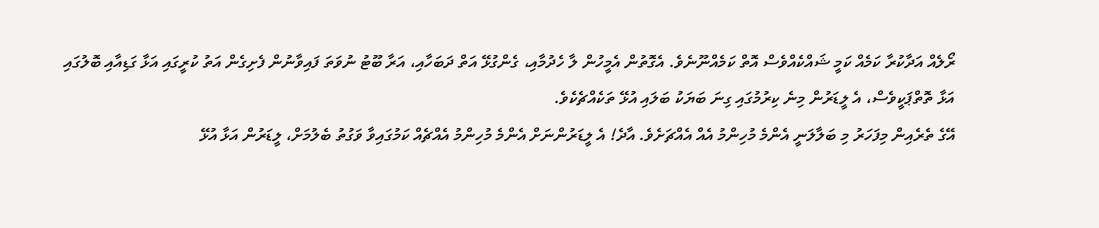ރޯލެއް އަދާކުރާ ކަމެއް ކަމީ ޝައްކެއްވެސް އޮތް ކަމެއްނޫނެވެ. އެގޮތުން އެމީހުން ލާ ހެދުމާއި، ގެންގުޅޭ އަތް ދަބަހާއި، އަރާ ބޫޓު ނުވަތަ ފައިވާނުން ފެށިގެން އަތު ކުރީގައި އަޅާ ގަޑިއާއި ބޮލުގައި އަޅާ ތޮތްޕަކީވެސް، އެ ލީޑަރުން މިނެ ކިރުމުގައި ގިނަ ބަޔަކު ބަލައި އުޅޭ ތަކެއްޗެކެވެ.
އޭގެ ތެރެއިން މިފަހަރު މި ބަލާލަނީ އެންމެ މުހިންމު އެއް އެއްޗަށެވެ. އާދެ! އެ ލީޑަރުންނަށް އެންމެ މުހިންމު އެއްޗެއް ކަމުގައިވާ ވަގުތު ބެލުމަށް، ލީޑަރުން އަޅާ އުޅޭ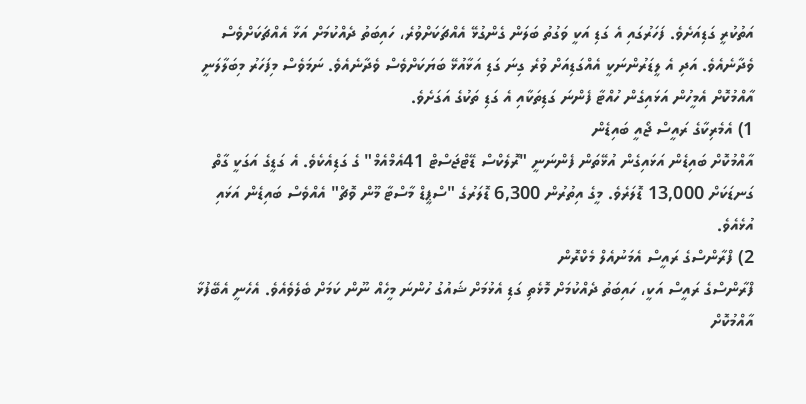އަތުކުރީ ގަޑިއަށެވެ. ފަހަރުގައި އެ ގަޑި އަކީ ވަގުތު ބަލަން ގެންގުޅޭ އެއްޗަކަށްވުރެ، ހައިބަތު ދެއްކުމަށް އަޅާ އެއްޗަކަށްވެސް ވެދާނެއެވެ. އަދި އެ ލީޑަރުންނަކީ އެއްގަޑިއަށް ވުރެ ގިނަ ގަޑި އަޅާއުޅޭ ބަޔަކަށްވެސް ވެދާނެއެވެ. ނަމަވެސް މިފަހަރު މިބަލާލަނީ އާއްމުކޮށް އެމީހުން އަޅައިގެން ހުއްޓާ ފެންނަ ގަޑިތަކާއި އެ ގަޑި ތަކުގެ އަގަށެވެ.
1) އެމެރިކާގެ ރައީސް ޖޯއީ ބައިޑެން
އާއްމުކޮށް ބައިޑެން އަޅައިގެން އުޅޭތަން ފެންނަނީ "ރޮލެކްސް ޑޭޓްޖަސްޓް 41އެމްއެމް" ގެ ގަޑިއެކެވެ. އެ ގަޑީގެ އަގަކީ ގާތް ގަނޑަކަށް 13,000 ޑޮލަރެވެ. މީގެ އިތުރުން 6,300 ޑޮލަރުގެ "ސްޕީޑް މާސްޓާ މޫން ވޮޗް" އެއްވެސް ބައިޑެން އަޅައި އުޅެއެވެ.
2) ފްރާންސްގެ ރައީސް އެމަނުއެލް މެކްރޮން
ފްރާންސްގެ ރައީސް އަކީ، ހައިބަތު ދެއްކުމަށް މޮޅެތި ގަޑި އެޅުމަށް ޝައުގު ހުންނަ މީހެއް ނޫން ކަމަށް ބެލެވެއެވެ. އެހެނީ އެބޭފުޅާ އާއްމުކޮށް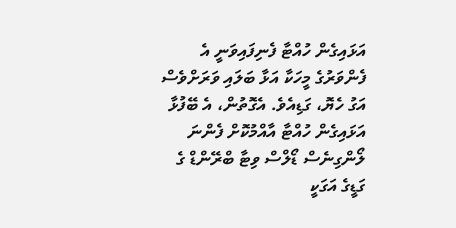އަޅައިގެން ހުއްޓާ ފެނިފައިވަނީ އެ ފެންވަރުގެ މީހަކާ އަޅާ ބަލައި ވަރަށްވެސް އަގު ހެޔޮ، ގަޑިއެވެ. އެގޮތުން، އެ ބޭފުޅާ އަޅައިގެން ހުއްޓާ އާއްމުކޮށް ފެންނަ ލޯންގިނެސް ޑޯލްސް ވިޓާ ބްރޭންޑް ގެ ގަޑީގެ އަގަކީ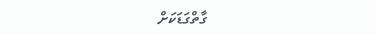ގާތްގަޑަކަށް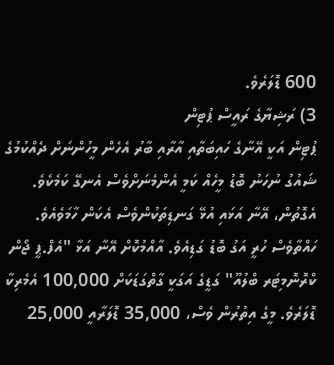600 ޑޮލަރެވެ.
3) ރަޝިޔާގެ ރައީސް ޕުޓިން
ޕުޓިން އަކީ އޭނާގެ ހައިބަތާއި އާރާއި ބާރު އެހެން މީހުންނަށް ދެއްކުމުގެ ޝައުގު ނުހަނު ބޮޑު މީހެއް ކަމީ އެންމެނަށްވެސް އެނގޭ ކަމެކެވެ. އެގޮތުން، އޭނާ އަޅައި އުޅޭ ގަނޑިތަކުންވެސް އެކަން ހާމަވެއެވެ. ހައްތާވެސް ހުރީ އަގު ބޮޑު ގަޑިއެވެ. އާއްމުކޮށް އޭނާ އަޅާ "އެފް.ޕީ ޖޯން ކްރޮނޮމިޓަރ ބްލުއޫ" ގަޑީގެ އަގަކީ ގާތްގަޑަކަށް 100,000 އެމެރިކާ ޑޮލަރެވެ. މީގެ އިތުރުން ވެސް، 35,000 ޑޮލަރާއީ 25,000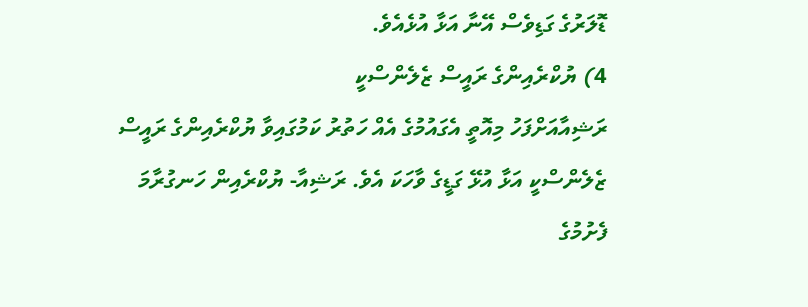ޑޮލަރުގެ ގަޑިވެސް އޭނާ އަޅާ އުޅެއެވެ.
4) ޔުކްރެއިންގެ ރައީސް ޒެލެންސްކީ
ރަޝިއާއަށްފަހު މިއޮތީ އެގައުމުގެ އެއް ހަތުރު ކަމުގައިވާ ޔުކްރެއިންގެ ރައީސް ޒެލެންސްކީ އަޅާ އުޅޭ ގަޑީގެ ވާހަކަ އެވެ. ރަޝިއާ- ޔުކްރެއިން ހަނގުރާމަ ފެށުމުގެ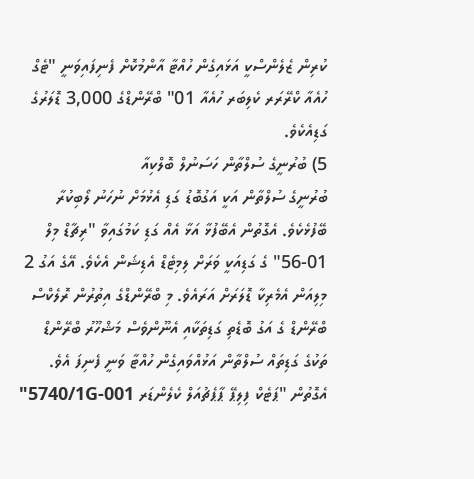ކުރިން ޒެލެންސްކީ އަޅައިގެން ހުއްޓާ އާންމުކޮށް ފެނިފައިވަނީ "ޓެގް ހުއެއާ ކްރޭރަރ ކެލިބަރ ހުއެއާ 01" ބްރޭންޑްގެ 3,000 ޑޮލަރުގެ ގަޑިއެކެވެ.
5) ބުރުނީގެ ސުލްތާން ހަސަނުލް ބޮލްކިއާ
ބުރުނީގެ ސުލްތާން އަކީ އަގުބޮޑު ގަޑި އެޅުމަށް ނުހަނު ލޯބިކުރާ ބޭފުޅެކެވެ. އެގޮތުން އެބޭފުޅާ އަޅާ އެއް ގަޑި ކަމުގައިވާ "ރިޗާޑް މިލް 01-56" ގެ ގަޑިއަކީ ވަރަށް ލިމިޓެޑް އެޑިޝަން އެކެވެ. އޭގެ އަގު 2 މިލިއަން އެމެރިކާ ޑޮލަރަށް އަރައެވެ. މި ބްރޭންޑްގެ އިތުރުން ރޮލެކްސް ބްރޭންޑް ގެ އަގު ބޮޑެތި ގަޑިތަކާއި އެނޫންވެސް މަޝްހޫރު ބްރޭންޑް ތަކުގެ ގަޑިތައް ސުލްތާން އަޅުއްވައިގެން ހުއްޓާ ވަނީ ފެނިފަ އެވެ. އެގޮތުން "ޕަޓެކް ފިލިޕޭ ޕާޕެޗުއަލް ކެލެންޑަރ 5740/1G-001"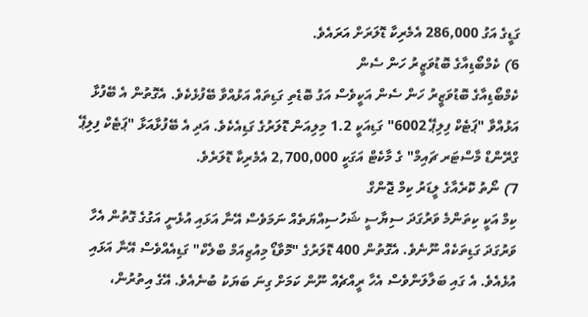ގަޑީގެ އަގު 286,000 އެމެރިކާ ޑޮލަރަށް އަރައެވެ.
6) ކެމްބޯޑިއާގެ ބޮޑުވަޒީރު ހަން ސެން
ކެމްބޯޑިއާގެ ބޮޑުވަޒީރު ހަން ސެން އަކީވެސް އަގު ބޮޑެތި ގަޑިތައް އަޅުއްވާ ބޭފުޅެކެވެ. އެގޮތުން އެ ބޭފުޅާ އަޅުއްވާ "ޕަޓެކް ފިލިޕޭ 6002" ގަޑިއަކީ 1.2 މިލިއަން ޑޮލަރުގެ ގަޑިއެކެވެ. އަދި އެ ބޭފުޅާއަޅާ "ޕަޓެކް ފިލިޕޭ ގްރޭންޑް މާސްޓަރ ޗައިމް" ގެ މާކެޓް އަގަކީ 2,700,000 އެމެރިކާ ޑޮލަރެވެ.
7) ނޯތު ކޮރެއާގެ ލީޑަރު ކިމް ޖޮންގް
ކިމް އަކީ ކިތަންމެ ވަރުގަދަ ސިޔާސީ ޝަހުސިއްޔަތެއް ނަމަވެސް އޭނާ އަޅައި އުޅެނީ އަގުގެ ގޮތުން އެހާ ވަރުގަދަ ގަޑިތަކެއް ނޫނެވެ. އެގޮތުން 400 ޑޮލަރުގެ "މޮވާޑޯ މިއުޒިއަމް ބްލެކް" ގަޑިއެއްވެސް އޭނާ އަޅައި އުޅެއެވެ. އެ ގައި ބަލާލަންވެސް އެހާ ރީއްޗެއް ނޫން ކަމަށް ގިނަ ބަޔަކު ބުނެއެވެ. އޭގެ އިތުރުން،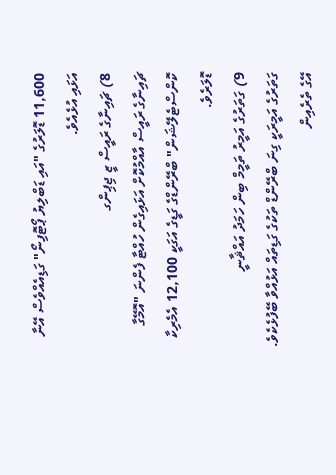11,600 ޑޮލަރުގެ "އައި ޑަބްލިޔު ޕޯޓޮފިނޯ" ގަޑިއެއްވެސް އޭނާ އަޅައި އުޅެއެވެ.
8) ޗައިނާގެ ރައީސް ޒީ ޖިޕިންގ
ޗައިނާގެ ރައީސް އާއްމުކޮށް އަޅައިގެން ހުއްޓާ ފެންނަ "އޮމޭގާ ކޮންސްޓެލޭޝަން" ބްރޭންޑްގެ ގަޑީގެ އަގަކީ 12,100 އެމެރިކާ ޑޮލަރެވެ.
9) ގަތަރުގެ އަމީރު ތަމީމް ބިން ހަމަދު އައްޘާނީ
ގަތަރުގެ އަމީރަކީ ގިނަ ބްރޭންޑް ތަކުގެ ގަޑިތައް އަޅުއްވާ ބޭފުޅެކެވެ. އޭގެ ތެރެއިން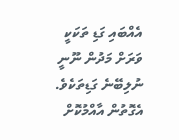އެއްބައި ގަޑި ތަކަކީ ވަރަށް މަދުން ނޫނީ ނުލިބޭނެ ގަޑިތަކެވެ. އެގޮތުން އާއްމުކޮށް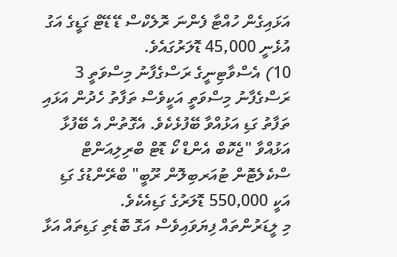އަޅައިގެން ހުއްޓާ ފެންނަ ރޮލެކްސް ޑޭ ޑޭޓް ގަޑީގެ އަގު އުޅެނީ 45,000 ޑޮލަރުގައެވެ.
10) އެސްވާޓިނީގެ ރަސްގެފާނު މިސްވަތީ 3
ރަސްގެފާނު މިސްވަތީ އަކީވެސް ތަފާތު ހެދުން އަޅައި ތަފާތު ގަޑި އަޅުއްވާ ބޭފުޅެކެވެ. އެގޮތުން އެ ބޭފުޅާ އަޅުއްވާ "ޖެކޮބް އެންޑް ކޯ ޑޮޓް ބްރިލިއަންޓް ސްކެލެޓޮން ޓުއަރބިލޮން ރޫބީ" ބްރޭންޑުގެ ގަޑި އަކީ 550,000 ޑޮލަރުގެ ގަޑިއެކެވެ.
މި ލީޑަރުންތައް ފިޔަވައިވެސް އަގޮ ބޮޑެތި ގަޑިތައް އަޅާ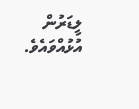ލީޑަރުން އުޅުއްވައެވެ.